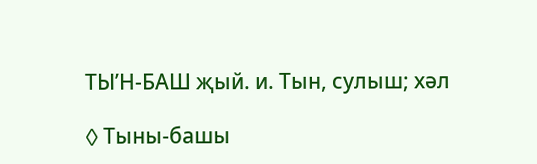ТЫ’Н-БАШ җый. и. Тын, сулыш; хәл

◊ Тыны-башы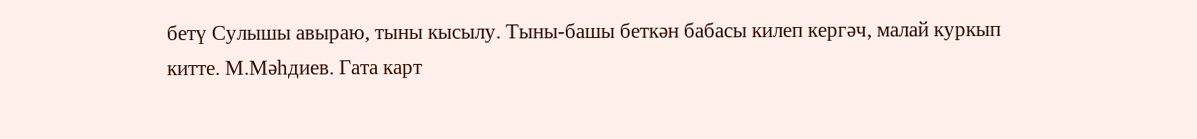бетү Сулышы авыраю, тыны кысылу. Тыны-башы беткән бабасы килеп кергәч, малай куркып китте. М.Мәһдиев. Гата карт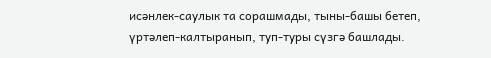исәнлек-саулык та сорашмады, тыны-башы бетеп, үртәлеп-калтыранып, туп-туры сүзгә башлады.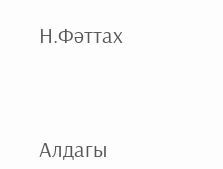Н.Фәттах



Алдагы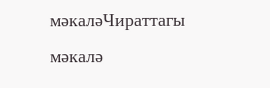мәкаләЧираттагы мәкалә